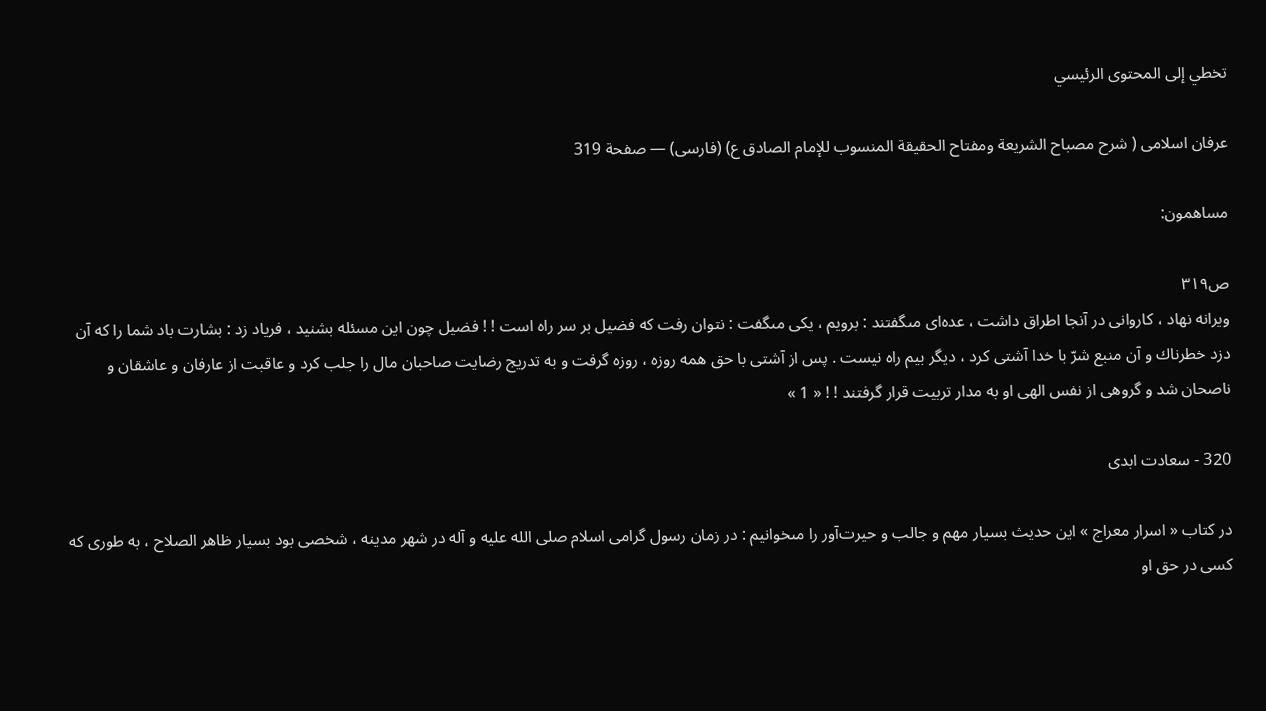تخطي إلى المحتوى الرئيسي

عرفان اسلامى ( شرح مصباح الشريعة ومفتاح الحقيقة المنسوب للإمام الصادق ع) (فارسى) — صفحة 319

مساهمون:

ص٣١٩
ويرانه نهاد ، كاروانى در آنجا اطراق داشت ، عده‌اى مىگفتند : برويم ، يكى مىگفت : نتوان رفت كه فضيل بر سر راه است ! ! فضيل چون اين مسئله بشنيد ، فرياد زد : بشارت باد شما را كه آن دزد خطرناك و آن منبع شرّ با خدا آشتى كرد ، ديگر بيم راه نيست . پس از آشتى با حق همه روزه ، روزه گرفت و به تدريج رضايت صاحبان مال را جلب كرد و عاقبت از عارفان و عاشقان و ناصحان شد و گروهى از نفس الهى او به مدار تربيت قرار گرفتند ! ! « 1 »

320 - سعادت ابدى

در كتاب « اسرار معراج » اين حديث بسيار مهم و جالب و حيرت‌آور را مىخوانيم : در زمان رسول گرامى اسلام صلى الله عليه و آله در شهر مدينه ، شخصى بود بسيار ظاهر الصلاح ، به طورى كه كسى در حق او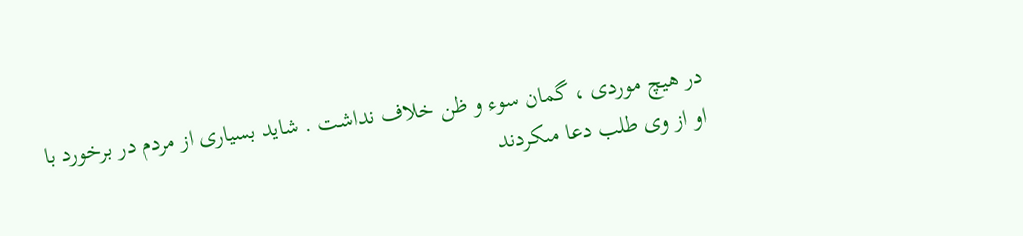در هيچ موردى ، گمان سوء و ظن خلاف نداشت . شايد بسيارى از مردم در برخورد با او از وى طلب دعا مىكردند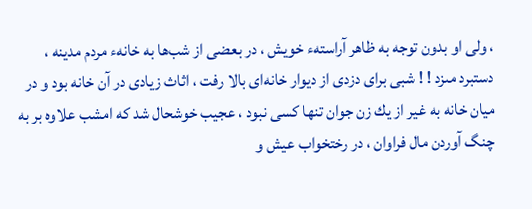، ولى او بدون توجه به ظاهر آراستهء خويش ، در بعضى از شب‌ها به خانهء مردم مدينه ، دستبرد مىزد ! ! شبى براى دزدى از ديوار خانه‌اى بالا رفت ، اثاث زيادى در آن خانه بود و در ميان خانه به غير از يك زن جوان تنها كسى نبود ، عجيب خوشحال شد كه امشب علاوه بر به چنگ آوردن مال فراوان ، در رختخواب عيش و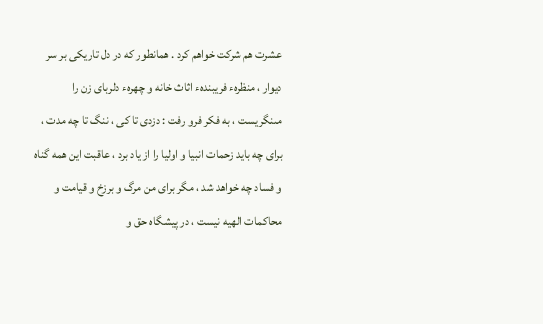عشرت هم شركت خواهم كرد . همانطور كه در دل تاريكى بر سر ديوار ، منظرهء فريبندهء اثاث خانه و چهرهء دلرباى زن را مىنگريست ، به فكر فرو رفت : دزدى تا كى ، ننگ تا چه مدت ، براى چه بايد زحمات انبيا و اوليا را از ياد برد ، عاقبت اين همه گناه و فساد چه خواهد شد ، مگر براى من مرگ و برزخ و قيامت و محاكمات الهيه نيست ، در پيشگاه حق و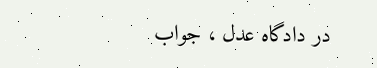در دادگاه عدل ، جواب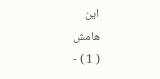اين
هامش
( 1 ) -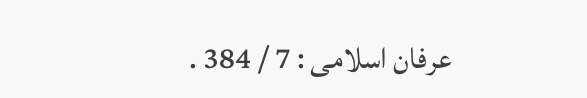عرفان اسلامى : 7 / 384 .